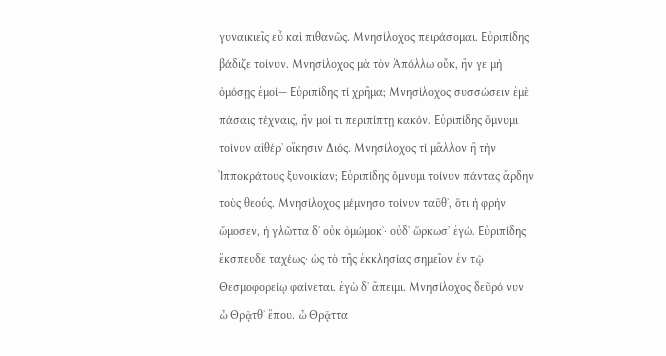γυναικιεῖς εὖ καὶ πιθανῶς. Μνησίλοχος πειράσομαι. Εὐριπίδης βάδιζε τοίνυν. Μνησίλοχος μὰ τὸν Ἀπόλλω οὔκ, ἤν γε μὴ ὀμόσῃς ἐμοί— Εὐριπίδης τί χρῆμα; Μνησίλοχος συσσώσειν ἐμὲ πάσαις τέχναις, ἤν μοί τι περιπίπτῃ κακόν. Εὐριπίδης ὄμνυμι τοίνυν αἰθέρʼ οἴκησιν Διός. Μνησίλοχος τί μᾶλλον ἢ τὴν Ἱπποκράτους ξυνοικίαν; Εὐριπίδης ὄμνυμι τοίνυν πάντας ἄρδην τοὺς θεούς. Μνησίλοχος μέμνησο τοίνυν ταῦθʼ, ὅτι ἡ φρὴν ὤμοσεν, ἡ γλῶττα δʼ οὐκ ὀμώμοκʼ· οὐδʼ ὥρκωσʼ ἐγώ. Εὐριπίδης ἔκσπευδε ταχέως· ὡς τὸ τῆς ἐκκλησίας σημεῖον ἐν τῷ Θεσμοφορείῳ φαίνεται. ἐγὼ δʼ ἄπειμι. Μνησίλοχος δεῦρό νυν ὦ Θρᾷτθʼ ἕπου. ὦ Θρᾷττα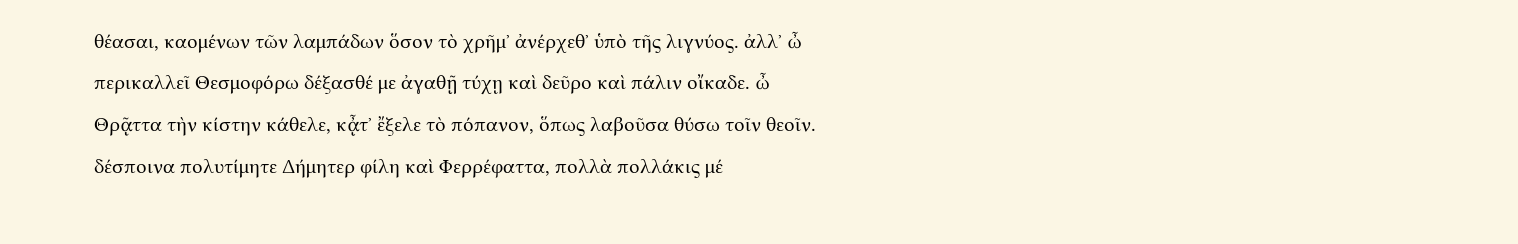θέασαι, καομένων τῶν λαμπάδων ὅσον τὸ χρῆμʼ ἀνέρχεθʼ ὑπὸ τῆς λιγνύος. ἀλλʼ ὦ περικαλλεῖ Θεσμοφόρω δέξασθέ με ἀγαθῇ τύχῃ καὶ δεῦρο καὶ πάλιν οἴκαδε. ὦ Θρᾷττα τὴν κίστην κάθελε, κᾆτʼ ἔξελε τὸ πόπανον, ὅπως λαβοῦσα θύσω τοῖν θεοῖν. δέσποινα πολυτίμητε Δήμητερ φίλη καὶ Φερρέφαττα, πολλὰ πολλάκις μέ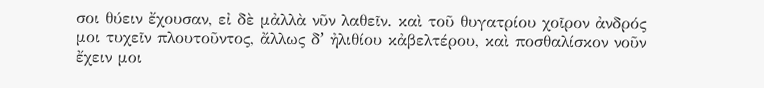σοι θύειν ἔχουσαν, εἰ δὲ μἀλλὰ νῦν λαθεῖν. καὶ τοῦ θυγατρίου χοῖρον ἀνδρός μοι τυχεῖν πλουτοῦντος, ἄλλως δʼ ἠλιθίου κἀβελτέρου, καὶ ποσθαλίσκον νοῦν ἔχειν μοι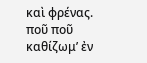καὶ φρένας. ποῦ ποῦ καθίζωμʼ ἐν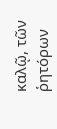καλῷ, τῶν ῥητόρων